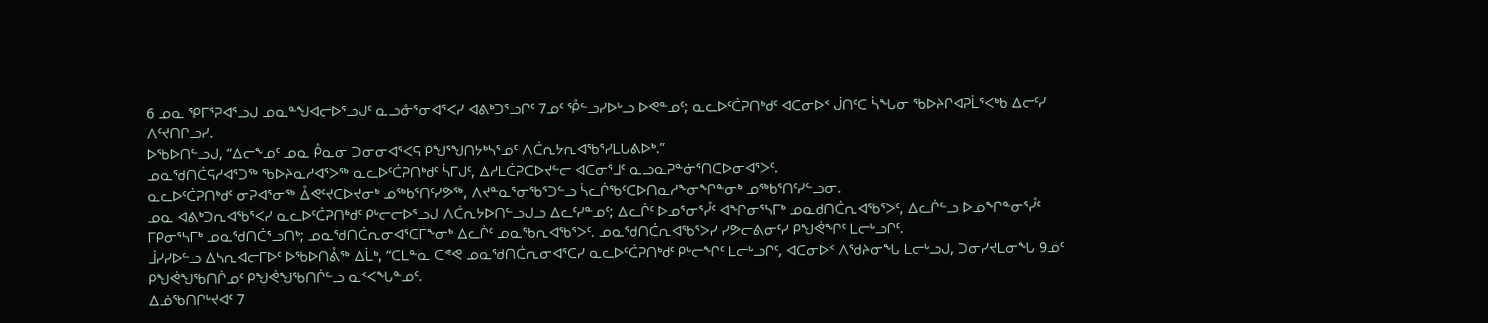6 ᓄᓇ ᕿᒥᕐᕈᐊᕐᓗᒍ ᓄᓇᓐᖑᐊᓕᐅᕐᓗᒍᑦ ᓇᓗᓁᕐᓂᐊᕐᐸᓯ ᐊᕕᒃᑐᕐᓗᒋᑦ 7ᓄᑦ ᕾᓪᓗᓯᐅᒡᓗ ᐅᕙᓐᓄᑦ; ᓇᓚᐅᑦᑖᕈᑎᒃᑯᑦ ᐊᑕᓂᐅᑉ ᒎᑎᑦᑕ ᓵᖓᓂ ᖃᐅᔨᒋᐊᕈᒫᕐᐸᒃᑲ ᐃᓕᑦᓯ ᐱᑦᔪᑎᒋᓗᓯ.
ᐅᖃᐅᑎᓪᓗᒍ, “ᐃᓕᖕᓄᑦ ᓄᓇ ᑬᓇᓂ ᑐᓂᓂᐊᕐᐸᕋ ᑭᖑᕐᖑᑎᔭᒃᓴᕐᓄᑦ ᐱᑖᕆᔭᕆᐊᖃᕐᓯᒪᒐᕕᐅᒃ.”
ᓄᓇᖁᑎᑖᕋᓱᐊᕐᑐᖅ ᖃᐅᔨᓇᓱᐊᕐᐳᖅ ᓇᓚᐅᑦᑖᕈᑎᒃᑯᑦ ᓵᒥᒍᑦ, ᐃᓱᒪᑖᕈᑕᐅᔪᓪᓕ ᐊᑕᓂᕐᒧᑦ ᓇᓗᓇᕈᓐᓃᕐᑎᑕᐅᓂᐊᕐᐳᑦ.
ᓇᓚᐅᑦᑖᕈᑎᒃᑯᑦ ᓂᕈᐊᕐᓂᖅ ᐂᕙᑦᔪᑕᐅᔪᓂᒃ ᓄᖅᑲᕐᑎᑦᓯᕗᖅ, ᐱᔪᓐᓇᕐᓂᖃᕐᑐᓪᓗ ᓵᓚᒌᖃᑦᑕᐅᑎᓇᓱᖕᓂᖏᓐᓂᒃ ᓄᖅᑲᕐᑎᑦᓯᓪᓗᓂ.
ᓄᓇ ᐊᕕᒃᑐᕆᐊᖃᕐᐸᓯ ᓇᓚᐅᑦᑖᕈᑎᒃᑯᑦ ᑭᒡᓕᓕᐅᕐᓗᒍ ᐱᑖᕆᔭᐅᑎᓪᓗᒍᓗ ᐃᓚᑦᓯᓐᓄᑦ; ᐃᓚᒌᑦ ᐅᓄᕐᓂᕐᓮᑦ ᐊᖏᓂᕐᓴᒥᒃ ᓄᓇᑯᑎᑖᕆᐊᖃᕐᐳᑦ, ᐃᓚᒌᓪᓗ ᐅᓄᖏᓐᓂᕐᓮᑦ ᒥᑭᓂᕐᓴᒥᒃ ᓄᓇᖁᑎᑖᕐᓗᑎᒃ; ᓄᓇᖁᑎᑖᕆᓂᐊᕐᑕᒥᖕᓂᒃ ᐃᓚᒌᑦ ᓄᓇᖃᕆᐊᖃᕐᐳᑦ. ᓄᓇᖁᑎᑖᕆᐊᖃᕐᐳᓯ ᓯᕗᓕᕕᓂᑦᓯ ᑭᖑᕚᖏᑦ ᒪᓕᒡᓗᒋᑦ.
ᒨᓯᓯᐅᓪᓗ ᐃᓴᕆᐊᓕᒥᐅᑦ ᐅᖃᐅᑎᕔᖅ ᐃᒫᒃ, “ᑕᒪᓐᓇ ᑕᕝᕙ ᓄᓇᖁᑎᑖᕆᓂᐊᕐᑕᓯ ᓇᓚᐅᑦᑖᕈᑎᒃᑯᑦ ᑭᒡᓕᖏᑦ ᒪᓕᒡᓗᒋᑦ, ᐊᑕᓂᐅᑉ ᐱᖁᔨᓂᖓ ᒪᓕᒡᓗᒍ, ᑐᓂᓯᔪᒪᓂᖓ 9ᓄᑦ ᑭᖑᕚᖑᖃᑎᒌᓄᑦ ᑭᖑᕚᖑᖃᑎᒌᓪᓗ ᓇᑉᐸᖓᓐᓄᑦ.
ᐃᓅᖃᑎᒋᒡᔪᐊᑦ 7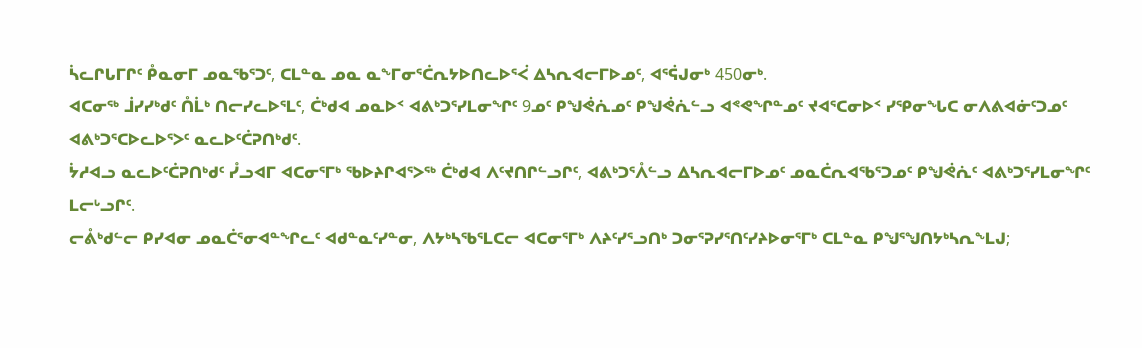ᓵᓚᒋᒐᒥᒋᑦ ᑬᓇᓂᒥ ᓄᓇᖃᕐᑐᑦ, ᑕᒪᓐᓇ ᓄᓇ ᓇᖕᒥᓂᕐᑖᕆᔭᐅᑎᓚᐅᕐᐹ ᐃᓴᕆᐊᓕᒥᐅᓄᑦ, ᐊᕐᕌᒍᓂᒃ 450ᓂᒃ.
ᐊᑕᓂᖅ ᒨᓯᓯᒃᑯᑦ ᑍᒫᒃ ᑎᓕᓯᓚᐅᕐᒪᑦ, ᑖᒃᑯᐊ ᓄᓇᐅᑉ ᐊᕕᒃᑐᕐᓯᒪᓂᖏᑦ 9ᓄᑦ ᑭᖑᕚᕇᓄᑦ ᑭᖑᕚᕇᓪᓗ ᐊᕝᕙᖏᓐᓄᑦ ᔪᐊᕐᑕᓂᐅᑉ ᓯᕿᓂᖓᑕ ᓂᐱᕕᐊᓃᑦᑐᓄᑦ ᐊᕕᒃᑐᕐᑕᐅᓚᐅᕐᐳᑦ ᓇᓚᐅᑦᑖᕈᑎᒃᑯᑦ.
ᔮᓱᐊᓗ ᓇᓚᐅᑦᑖᕈᑎᒃᑯᑦ ᓮᓗᐊᒥ ᐊᑕᓂᕐᒥᒃ ᖃᐅᔨᒋᐊᕐᐳᖅ ᑖᒃᑯᐊ ᐱᑦᔪᑎᒋᓪᓗᒋᑦ, ᐊᕕᒃᑐᕐᐰᓪᓗ ᐃᓴᕆᐊᓕᒥᐅᓄᑦ ᓄᓇᑖᕆᐊᖃᕐᑐᓄᑦ ᑭᖑᕚᕇᑦ ᐊᕕᒃᑐᕐᓯᒪᓂᖏᑦ ᒪᓕᒡᓗᒋᑦ.
ᓕᕔᒃᑯᓪᓕ ᑭᓯᐊᓂ ᓄᓇᑖᕐᓂᐊᓐᖏᓚᑦ ᐊᑯᓐᓇᑦᓯᓐᓂ, ᐱᔭᒃᓴᖃᕐᒪᑕᓕ ᐊᑕᓂᕐᒥᒃ ᐱᔨᑦᓯᕐᓗᑎᒃ ᑐᓂᕐᕈᓯᕐᑎᑦᓯᔨᐅᓂᕐᒥᒃ ᑕᒪᓐᓇ ᑭᖑᕐᖑᑎᔭᒃᓴᕆᖕᒪᒍ;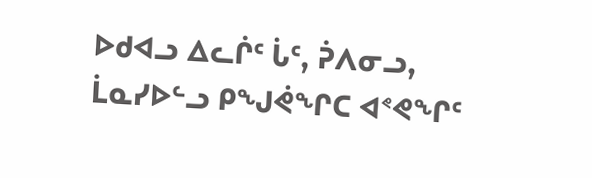ᐅᑯᐊᓗ ᐃᓚᒌᑦ ᒑᑦ, ᕉᐱᓂᓗ, ᒫᓇᓯᐅᓪᓗ ᑭᖑᕚᖏᑕ ᐊᕝᕙᖏᑦ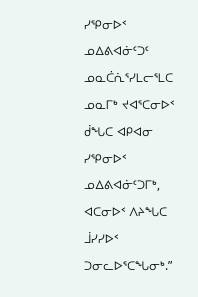ᓯᕿᓂᐅᑉ ᓄᐃᕕᐊᓃᑦᑐᑦ ᓄᓇᑖᕇᕐᓯᒪᓕᕐᒪᑕ ᓄᓇᒥᒃ ᔪᐊᕐᑕᓂᐅᑉ ᑰᖓᑕ ᐊᑭᐊᓂ ᓯᕿᓂᐅᑉ ᓄᐃᕕᐊᓃᑦᑐᒥᒃ, ᐊᑕᓂᐅᑉ ᐱᔨᖓᑕ ᒨᓯᓯᐅᑉ ᑐᓂᓚᐅᕐᑕᖓᓂᒃ.”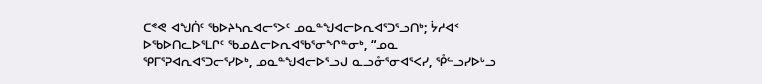ᑕᕝᕙ ᐊᖑᑏᑦ ᖃᐅᔨᓴᕆᐊᓕᕐᐳᑦ ᓄᓇᓐᖑᐊᓕᐅᕆᐊᕐᑐᕐᓗᑎᒃ; ᔮᓱᐊᑉ ᐅᖃᐅᑎᓚᐅᕐᒪᒋᑦ ᖃᓄᐃᓕᐅᕆᐊᖃᕐᓂᖏᓐᓂᒃ, “ᓄᓇ ᕿᒥᕐᕈᐊᕆᐊᕐᑐᓕᕐᓯᐅᒃ, ᓄᓇᓐᖑᐊᓕᐅᕐᓗᒍ ᓇᓗᓁᕐᓂᐊᕐᐸᓯ, ᕾᓪᓗᓯᐅᒡᓗ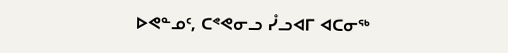ᐅᕙᓐᓄᑦ, ᑕᕝᕙᓂᓗ ᓮᓗᐊᒥ ᐊᑕᓂᖅ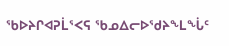ᖃᐅᔨᒋᐊᕈᒫᕐᐸᕋ ᖃᓄᐃᓕᐅᖁᔨᖕᒪᖔᑦ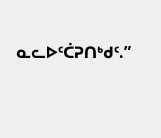ᓇᓚᐅᑦᑖᕈᑎᒃᑯᑦ.”